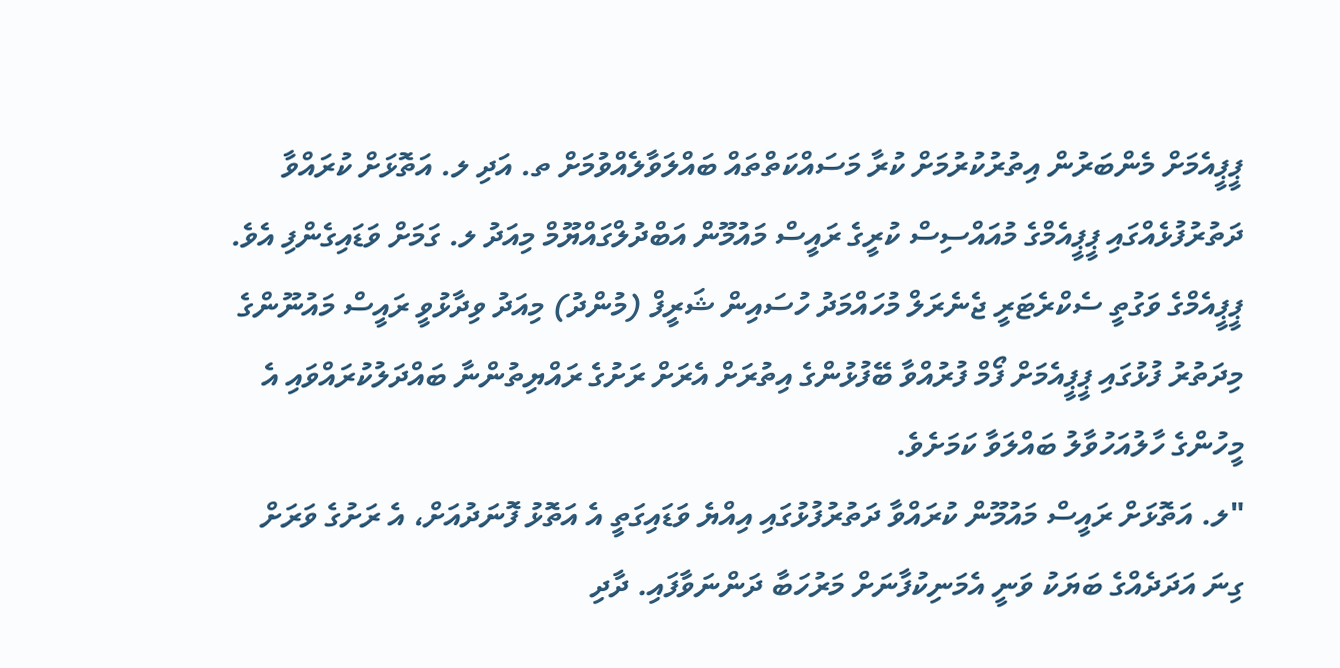ޕީޕީއެމަށް މެންބަރުން އިތުރުކުރުމަށް ކުރާ މަސައްކަތްތައް ބައްލަވާލެއްވުމަށް ތ. އަދި ލ. އަތޮޅަށް ކުރައްވާ ދަތުރުފުޅެއްގައި ޕީޕީއެމްގެ މުއައްސިސް ކުރީގެ ރައީސް މައުމޫން އަބްދުލްގައްޔޫމް މިއަދު ލ. ގަމަށް ވަޑައިގެންފި އެވެ.
ޕީޕީއެމްގެ ވަގުތީ ސެކްރެޓަރީ ޖެނެރަލް މުހައްމަދު ހުސައިން ޝަރީފް (މުންދު) މިއަދު ވިދާޅުވީ ރައީސް މައުނޫންގެ މިދަތުރު ފުޅުގައި ޕީޕީއެމަށް ފޯމް ފުރުއްވާ ބޭފުޅުންގެ އިތުރަށް އެރަށް ރަށުގެ ރައްޔިތުންނާ ބައްދަލުކުރައްވައި އެ މީހުންގެ ހާލުއަހުވާލު ބައްލަވާ ކަމަށެވެ.
"ލ. އަތޮޅަށް ރައީސް މައުމޫން ކުރައްވާ ދަތުރުފުޅުގައި އިއްޔެ ވަޑައިގަތީ އެ އަތޮޅު ފޮނަދުއަށް، އެ ރަށުގެ ވަރަށް ގިނަ އަދަދެއްގެ ބަޔަކު ވަނީ އެމަނިކުފާނަށް މަރުހަބާ ދަންނަވާފައި. ދާދި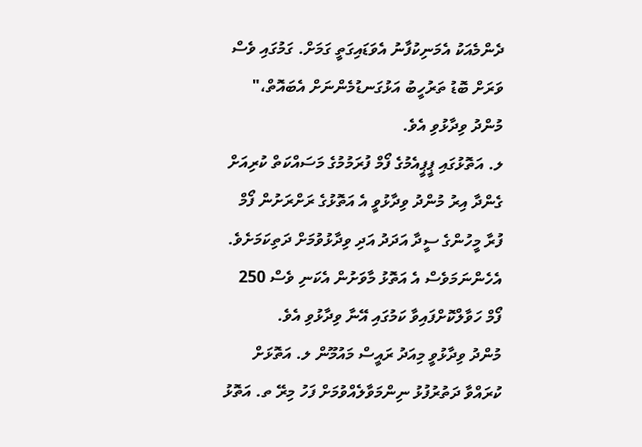ދެންމެއަކު އެމަނިކުފާނު އެވަޑައިގަތީ ގަމަށް. ގަމުގައި ވެސް ވަރަށް ބޮޑު ތަރުހީބު އަޅުގަނޑުމެންނަށް އެބައޮތް،" މުންދު ވިދާޅުވި އެވެ.
ލ. އަތޮޅުގައި ޕީޕީއެމުގެ ފޯމް ފުރަމުމުގެ މަސައްކަތް ކުރިއަށް ގެންދާ އިރު މުންދު ވިދާޅުވީ އެ އަތޮޅުގެ ރަށްރަށުން ފޯމް ފުރާ މީހުންގެ ސީދާ އަދަދު އަދި ވިދާޅުވުމަށް ދަތިކަމަށެވެ. އެހެންނަމަވެސް އެ އަތޮޅު މާވަށުން އެކަނި ވެސް 250 ފޯމް ހަވާލްކޮށްފައިވާ ކަމުގައި އޭނާ ވިދާޅުވި އެވެ.
މުންދު ވިދާޅުވީ މިއަދު ރައީސް މައުމޫން ލ. އަތޮޅަށް ކުރައްވާ ދަތުރުފުޅު ނިންމަވާލެއްވުމަށް ފަހު މިރޭ ތ. އަތޮޅު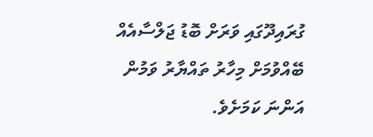ގުރައިދޫގައި ވަރަށް ބޮޑު ޖަލްސާއެއް ބޭއްވުމަށް މިހާރު ތައްޔާރު ވަމުން އަންނަ ކަމަށެވެ.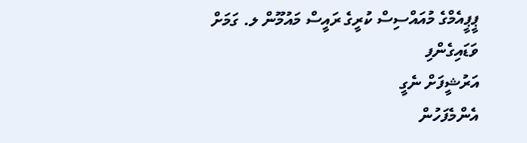ޕީޕީއެމްގެ މުއައްސިސް ކުރީގެ ރައީސް މައުމޫން ލ. ގަމަށް ވަޑައިގެންފި
އަރުޝީފަށް ނެގީ
އެންމެފަހުން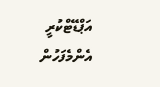އަޕްޑޭޓްކުރީ
އެންމެފަހުން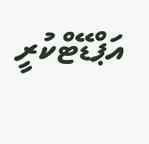އަޕްޑޭޓްކުރީ